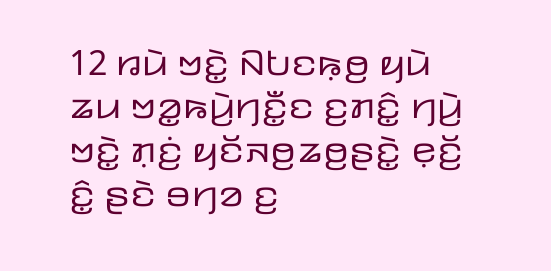12 ꤙꤣꤧ ꤠꤢꤧ꤭ ꤡꤝꤢꤒ꤫ꤥ꤬ ꤟꤣꤧ ꤘꤣ ꤠꤤ꤭ꤒꤣꤧ꤬ꤚꤢꤪ꤭ꤢ ꤢ꤬ꤊꤢꤨ꤭ ꤚꤣꤧ꤬ ꤠꤢꤧ꤭ ꤊ꤫ꤢꤦ꤬ ꤟꤢꤩꤏꤥ꤬ꤘꤥ꤬ꤔꤢꤧ꤭ ꤕ꤫ꤢꤩ꤬ ꤢꤨ꤭ ꤔꤢꤧ ꤋꤚꤤ ꤢ꤬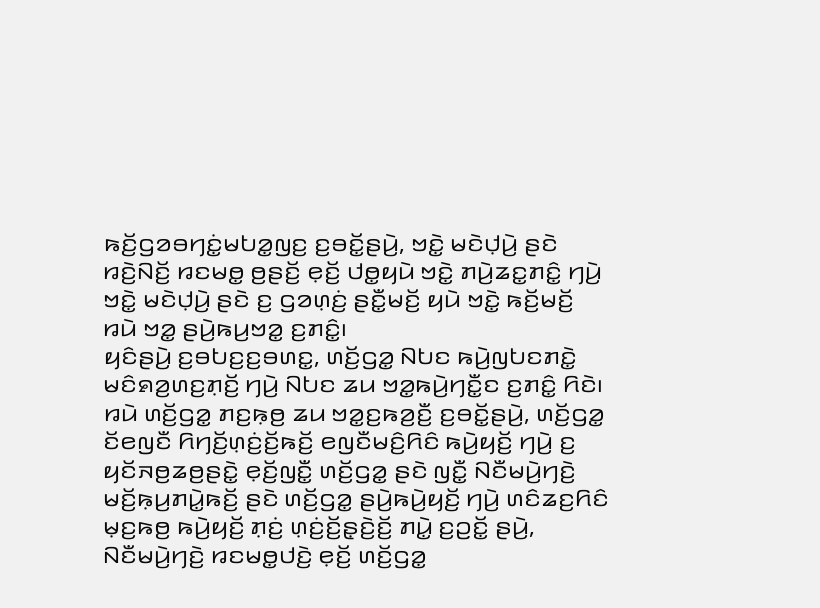ꤒꤢꤩ꤬ꤞꤤꤋꤚꤢꤦ꤭ꤗꤝꤤ꤭ꤜꤢ꤬ ꤢ꤬ꤋꤢꤩ꤭ꤔꤣꤧ꤬, ꤠꤢꤧ꤭ ꤗꤢꤧꤓ꤫ꤣꤧ꤬ ꤔꤢꤧ ꤙꤢꤧ꤬ꤡꤢꤩ꤬ ꤙꤢꤗꤥ꤭ ꤥ꤬ꤔꤢꤩ꤬ ꤕ꤫ꤢꤩ꤬ ꤓꤥ꤭ꤟꤣꤧ ꤠꤢꤧ꤭ ꤊꤣꤧ꤬ꤘꤢ꤭ꤊꤢꤨ꤭ ꤚꤣꤧ꤬ ꤠꤢꤧ꤭ ꤗꤢꤧꤓ꤫ꤣꤧ꤬ ꤔꤢꤧ ꤢ꤬ ꤞꤤꤛ꤫ꤢꤦ꤬ ꤔꤢꤪ꤭ꤗꤢꤩ꤬ ꤟꤣꤧ ꤠꤢꤧ꤭ ꤒꤢꤩ꤬ꤗꤢꤩ꤬ ꤙꤣꤧ ꤠꤤ꤭ ꤔꤣꤧ꤬ꤒꤣ꤬ꤠꤤ꤭ ꤢ꤬ꤊꤢꤨ꤭꤯
ꤟꤢꤨꤔꤣꤧ꤬ ꤢ꤬ꤋꤝꤢ꤬ꤢ꤬ꤋꤛꤢ꤭, ꤛꤢꤩ꤬ꤞꤤ꤭ ꤡꤝꤢ ꤒꤣꤧ꤬ꤜꤝꤢꤊꤢꤧ꤭ ꤗꤢꤨꤎꤤ꤬ꤛꤢ꤬ꤊ꤫ꤢꤩ꤬ ꤚꤣꤧ꤬ ꤡꤝꤢ ꤘꤣ ꤠꤤ꤭ꤒꤣꤧ꤬ꤚꤢꤪ꤭ꤢ ꤢ꤬ꤊꤢꤨ꤭ ꤖꤢꤧ꤯
ꤙꤣꤧ ꤛꤢꤩ꤬ꤞꤤ꤭ ꤊꤢ꤬ꤒ꤫ꤥ꤬ ꤘꤣ ꤠꤤ꤭ꤢ꤬ꤒꤤ꤬ꤢꤪ꤬ ꤢ꤬ꤋꤢꤩ꤭ꤔꤣꤧ꤬, ꤛꤢꤩ꤬ꤞꤤ꤭ ꤢꤩꤕꤜꤢꤪ ꤖꤚꤢꤩ꤬ꤛ꤫ꤢꤦ꤬ꤢꤩ꤬ꤒꤢꤩ꤬ ꤕꤜꤢꤪꤗꤢꤨ꤬ꤖꤢꤨ ꤒꤣꤧ꤬ꤟꤢꤩ꤬ ꤚꤣꤧ꤬ ꤢ꤬ ꤟꤢꤩꤏꤥ꤬ꤘꤥ꤬ꤔꤢꤧ꤭ ꤕ꤫ꤢꤩ꤬ꤜꤢꤪ꤭ ꤛꤢꤩ꤬ꤞꤤ꤭ ꤔꤢꤧ ꤜꤢꤪ꤭ ꤡꤢꤪꤗꤣꤧ꤬ꤚꤢꤧ꤬ ꤗꤢꤩ꤬ꤒ꤫ꤣ꤬ꤊꤣꤧ꤭ꤒꤢꤩ꤬ ꤔꤢꤧ ꤛꤢꤩ꤬ꤞꤤ꤭ ꤔꤣꤧ꤬ꤒꤣꤧ꤬ꤟꤢꤩ꤬ ꤚꤣꤧ꤬ ꤛꤢꤨꤘꤢ꤬ꤖꤢꤨ ꤗ꤫ꤢ꤬ꤒꤥ꤬ ꤒꤣꤧ꤬ꤟꤢꤩ꤬ ꤊ꤫ꤢꤦ꤬ ꤛ꤫ꤢꤦ꤬ꤢꤩ꤬ꤔ꤫ꤢꤧ꤬ꤢꤩ꤬ ꤊꤣꤧ꤭ ꤢ꤬ꤑꤢꤩ꤭ ꤔꤣꤧ꤬, ꤡꤢꤪꤗꤣꤧ꤬ꤚꤢꤧ꤬ ꤙꤢꤗꤥ꤭ꤓꤢꤧ꤬ ꤕ꤫ꤢꤩ꤬ ꤛꤢꤩ꤬ꤞꤤ꤭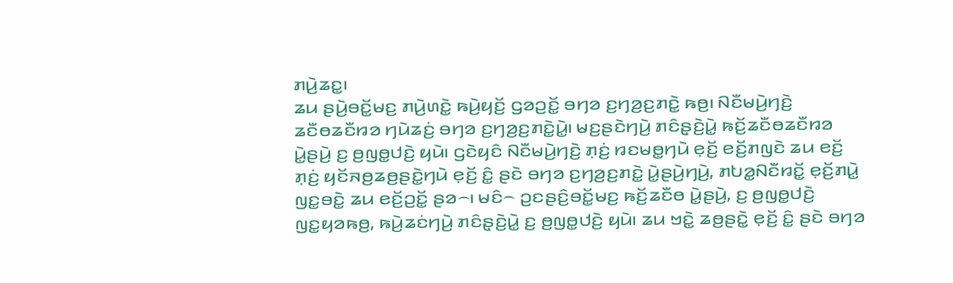ꤊꤣꤧ꤬ꤘꤢ꤭꤯
ꤘꤣ ꤔꤣꤧ꤬ꤋꤢꤩ꤭ꤗꤢ꤬ ꤊꤣꤧ꤬ꤛꤢꤧ꤭ ꤒꤣꤧ꤬ꤟꤢꤩ꤬ ꤞꤤꤑꤢꤩ꤭ ꤋꤚꤤ ꤢ꤬ꤚꤤ꤬ꤢ꤬ꤊꤢꤧ꤭ ꤒꤥ꤬꤯ ꤡꤢꤪꤗꤣꤧ꤬ꤚꤢꤧ꤬ ꤘꤢꤪꤥꤘꤢꤪꤙꤤ ꤚꤣꤧꤘꤢꤦ꤬ ꤋꤚꤤ ꤢ꤬ꤚꤤ꤬ꤢ꤬ꤊꤢꤧ꤭ꤣꤧ꤭꤯ ꤗꤢ꤬ꤔꤢꤧꤚꤣꤧ꤬ ꤊꤢꤨꤔ꤫ꤢꤧ꤬ꤣꤧ꤭ ꤒꤢꤩ꤬ꤘꤢꤪꤥꤘꤢꤪꤙꤤ ꤣꤧ꤭ꤔꤣꤧ꤬ ꤢ꤬ ꤥ꤬ꤜꤥ꤭ꤓꤢꤧ꤬ ꤟꤣꤧ꤯ ꤞꤢꤧꤟꤢꤨ ꤡꤢꤪꤗꤣꤧ꤬ꤚꤢꤧ꤬ ꤊ꤫ꤢꤦ꤬ ꤙꤢꤗꤥ꤭ꤚꤣꤧ ꤕ꤫ꤢꤩ꤬ ꤕꤢꤩ꤬ꤊꤜꤢꤧ ꤘꤣ ꤕꤢꤩ꤬ ꤊ꤫ꤢꤦ꤬ ꤟꤢꤩꤏꤥ꤬ꤘꤥ꤬ꤔꤢꤧ꤭ꤚꤣꤧ ꤕ꤫ꤢꤩ꤬ ꤢꤨ꤭ ꤔꤢꤧ ꤋꤚꤤ ꤢ꤬ꤚꤤ꤬ꤢ꤬ꤊꤢꤧ꤭ ꤣꤧ꤭ꤔꤣꤧ꤬ꤚꤣꤧ꤬, ꤊꤝꤤ꤭ꤡꤢꤪꤙꤢꤩ꤭ ꤕ꤫ꤢꤩ꤬ꤊꤣꤧ꤭ ꤜꤢ꤭ꤋꤢꤧ꤭ ꤘꤣ ꤕꤢꤩ꤬ꤑꤢꤩ꤭ ꤔꤤ꤮꤯ ꤗꤢꤨ꤮ ꤑꤢꤔꤢꤨ꤬ꤋꤢꤩ꤭ꤗꤢ꤬ ꤒꤢꤩ꤬ꤘꤢꤪꤥ ꤣꤧ꤭ꤔꤣꤧ꤬, ꤢ꤬ ꤥ꤬ꤜꤥ꤭ꤓꤢꤧ꤬ ꤜꤢ꤭ꤟꤤꤒꤥ꤬, ꤒꤣꤧ꤬ꤘꤢꤦꤚꤣꤧ꤬ ꤊꤢꤨꤔ꤫ꤢꤧ꤬ꤣꤧ꤭ ꤢ꤬ ꤥ꤬ꤜꤥ꤭ꤓꤢꤧ꤬ ꤟꤣꤧ꤯ ꤘꤣ ꤠꤢꤧ꤭ ꤘꤥ꤬ꤔꤢꤧ꤭ ꤕ꤫ꤢꤩ꤬ ꤢꤨ꤭ ꤔꤢꤧ ꤋꤚꤤ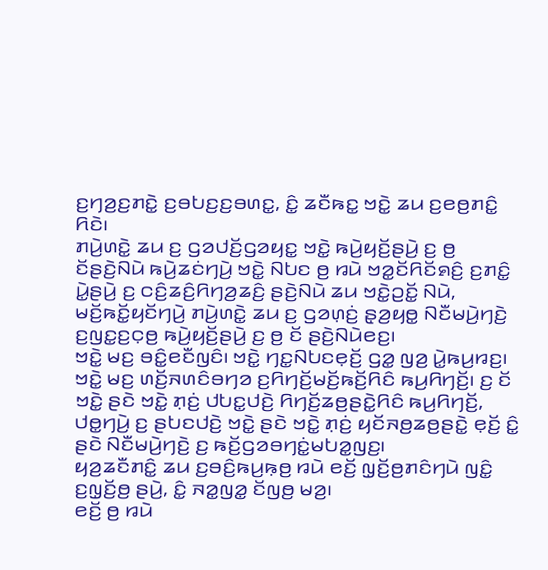ꤢ꤬ꤚꤤ꤬ꤢ꤬ꤊꤢꤧ꤭ ꤢ꤬ꤋꤝꤢ꤬ꤢ꤬ꤋꤛꤢ꤭, ꤢꤨ꤭ ꤘꤢꤪꤒꤢ꤭ ꤠꤢꤧ꤭ ꤘꤣ ꤢ꤬ꤕꤥ꤬ꤊꤢꤨ꤭ ꤖꤢꤧ꤯
ꤊꤣꤧ꤬ꤛꤢꤧ꤭ ꤘꤣ ꤢ꤬ ꤞꤤꤓꤢꤩ꤬ꤞꤤꤟꤢ꤭ ꤠꤢꤧ꤭ ꤒꤣꤧ꤬ꤟꤢꤩ꤬ꤔꤣꤧ꤬ ꤢ꤬ ꤥ꤬ ꤢꤩꤔꤢꤧ꤬ꤡꤣꤧ ꤒꤣꤧ꤬ꤘꤢꤦꤚꤣꤧ꤬ ꤠꤢꤧ꤭ ꤡꤝꤢ ꤥ꤬ ꤙꤣꤧ ꤠꤤ꤭ꤢꤩꤖꤢꤩꤎꤢꤨ꤬ ꤢ꤬ꤊꤢꤨ꤭ ꤣꤧ꤭ꤔꤣꤧ꤬ ꤢ꤬ ꤍꤢꤨ꤬ꤘꤢꤨ꤬ꤖꤚꤤ꤬ꤘꤢꤨ꤬ ꤔꤢꤧ꤬ꤡꤣꤧ ꤘꤣ ꤠꤢꤧ꤭ꤑꤢꤩ꤭ ꤡꤣꤧ, ꤗꤢꤩ꤬ꤒꤢꤩ꤭ꤟꤢꤩꤚꤣꤧ꤬ ꤊꤣꤧ꤬ꤛꤢꤧ꤭ ꤘꤣ ꤢ꤬ ꤞꤤꤛ꤫ꤢꤦ꤬ ꤔ꤫ꤤ꤬ꤟꤥ꤭ ꤡꤢꤪꤗꤣꤧ꤬ꤚꤢꤧ꤬ ꤢ꤬ꤜꤢ꤭ꤢ꤬ꤍ꤫ꤥ꤬ ꤒꤣꤧ꤬ꤟꤢꤩ꤬ꤔꤣꤧ꤬ ꤢ꤬ ꤥ꤬ ꤢꤩ ꤔꤢꤧ꤬ꤡꤣꤧꤕꤢ꤬꤯
ꤠꤢꤧ꤭ ꤗꤢ꤬ ꤋꤢꤨ꤭ꤕꤢꤪꤜꤢꤨ꤯ ꤠꤢꤧ꤭ ꤚꤢ꤭ꤡꤝꤢꤕ꤫ꤢꤩ꤬ ꤞꤤ꤭ ꤜꤤ꤬ ꤣꤧ꤭ꤒꤣ꤬ꤙꤢ꤬꤯ ꤠꤢꤧ꤭ ꤗꤢ꤬ ꤛꤢꤩ꤬ꤏꤛꤢꤨꤋꤚꤤ ꤢ꤬ꤖꤚꤢꤩ꤬ꤗꤢꤩ꤬ꤒꤢꤩ꤬ꤖꤢꤨ ꤒꤣ꤬ꤖꤚꤢꤩ꤬꤯ ꤢ꤬ ꤢꤩ ꤠꤢꤧ꤭ ꤔꤢꤧ ꤠꤢꤧ꤭ ꤊ꤫ꤢꤦ꤬ ꤓꤝꤢ꤭ꤓꤢꤧ꤬ ꤖꤚꤢꤩ꤬ꤘꤥ꤬ꤔꤢꤧ꤭ꤖꤢꤨ ꤒꤣ꤬ꤖꤚꤢꤩ꤬, ꤓꤥ꤭ꤚꤣꤧ꤬ ꤢ꤬ ꤔꤝꤢꤓꤢꤧ꤬ ꤠꤢꤧ꤭ ꤔꤢꤧ ꤠꤢꤧ꤭ ꤊ꤫ꤢꤦ꤬ ꤟꤢꤩꤏꤥ꤬ꤘꤥ꤬ꤔꤢꤧ꤭ ꤕ꤫ꤢꤩ꤬ ꤢꤨ꤭ ꤔꤢꤧ ꤡꤢꤪꤗꤣꤧ꤬ꤚꤢꤧ꤬ ꤢ꤬ ꤒꤢꤩ꤬ꤞꤤꤋꤚꤢꤦ꤭ꤗꤝꤤ꤭ꤜꤢ꤬꤯
ꤟꤤ꤬ꤘꤢꤪꤊꤢꤨ꤭ ꤘꤣ ꤢ꤬ꤋꤢꤨ꤬ꤒꤣ꤬ꤒ꤫ꤥ꤬ ꤙꤣꤧ ꤕꤢꤩ꤬ ꤜ꤫ꤢꤩ꤬ꤥ꤬ꤊꤢꤨꤚꤣꤧ ꤜꤢꤨ꤭ ꤢ꤬ꤜ꤫ꤢꤩ꤬ꤥ꤬ ꤔꤣꤧ꤬, ꤢꤨ꤭ ꤏꤤ꤭ꤜꤤ꤭ ꤢꤩꤜꤥ꤬ ꤗꤤ꤬꤯
ꤕꤢꤩ꤬ ꤥ꤬ ꤙꤣꤧ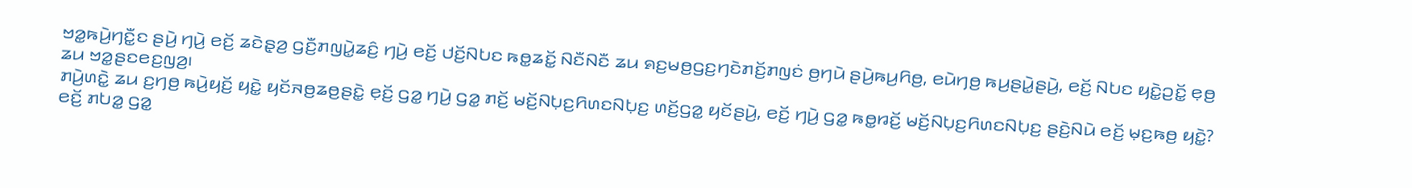ꤠꤤ꤭ꤒꤣꤧ꤬ꤚꤢꤪ꤭ꤢ ꤔꤣꤧ꤬ ꤚꤣꤧ꤬ ꤕꤢꤩ꤬ ꤘꤢꤧꤔ꤫ꤤ꤬ ꤞꤢꤪ꤬ꤊꤜꤣꤧ꤭ꤘꤢꤨ꤬ ꤚꤣꤧ꤬ ꤕꤢꤩ꤬ ꤓꤢꤩ꤬ꤡꤝꤢ ꤒꤥ꤭ꤘꤢꤩ꤭ ꤡꤢꤪꤡꤢꤪ ꤘꤣ ꤎꤢ꤬ꤗꤥ꤬ꤞꤢ꤬ꤚꤢꤧꤊꤢꤩ꤬ꤊꤜꤢꤦ ꤥ꤬ꤚꤣꤧ ꤔꤣꤧ꤬ꤒꤣ꤬ꤖꤥ꤬, ꤕꤣꤧꤚꤥ꤬ ꤒꤣ꤬ꤔꤣꤧ꤭ꤔꤣꤧ꤬, ꤕꤢꤩ꤬ ꤡꤝꤢ ꤟꤢꤧ꤭ꤑꤢꤩ꤭ ꤕ꤫ꤥ꤬ ꤘꤣ ꤠꤤ꤭ꤔꤢꤕꤢ꤬ꤜꤤ꤬꤯
ꤊꤣꤧ꤬ꤛꤢꤧ꤭ ꤘꤣ ꤢ꤬ꤚꤥ꤬ ꤒꤣꤧ꤬ꤟꤢꤩ꤬ ꤟꤢꤧ꤭ ꤟꤢꤩꤏꤥ꤬ꤘꤥ꤬ꤔꤢꤧ꤭ ꤕ꤫ꤢꤩ꤬ ꤞꤤ꤭ ꤚꤣꤧ꤬ ꤞꤤ꤭ ꤊꤢꤩ꤬ ꤗꤢꤩ꤬ꤡꤝ꤫ꤢ꤬ꤖꤛꤢꤡꤝ꤫ꤢ꤬ ꤛꤢꤩ꤬ꤞꤤ꤭ ꤟꤢꤩꤔꤣꤧ꤬, ꤕꤢꤩ꤬ ꤚꤣꤧ꤬ ꤞꤤ꤭ ꤒꤥ꤭ꤙꤢꤩ꤬ ꤗꤢꤩ꤬ꤡꤝ꤫ꤢ꤬ꤖꤛꤢꤡꤝ꤫ꤢ꤬ ꤔꤢꤧ꤬ꤡꤣꤧ ꤕꤢꤩ꤬ ꤗ꤫ꤢ꤬ꤒꤥ꤬ ꤟꤢꤧ꤭? ꤕꤢꤩ꤬ ꤊꤝꤤ꤭ ꤞꤤ꤭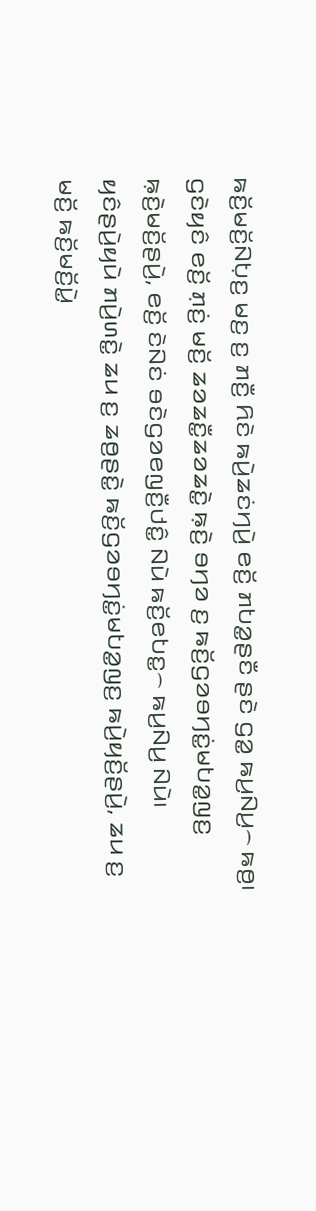ꤒꤢꤩ꤬ꤗꤢꤩ꤬ꤡꤝ꤫ꤢ꤬ ꤗꤢ꤬ ꤢ꤬ ꤊꤢꤪ꤬ ꤖꤢꤧ ꤒꤣꤧ꤬ꤘꤢꤦꤚꤣꤧ꤬ ꤕꤢꤩ꤬ ꤊꤝꤤ꤭ꤔꤢꤪ ꤔꤢꤧ ꤞꤤ꤭ ꤒꤣ꤬ꤡꤣ꤬꤮ ꤒꤥ꤬꤯ ꤞꤢꤧꤟꤢꤨ ꤕꤢꤩ꤬ ꤊ꤫ꤢꤦ꤬ ꤗꤢꤩ꤬ ꤘꤤꤘꤢꤪ꤭ꤘꤤꤘꤢꤧ꤭ ꤒ꤫ꤢꤧ꤬ ꤋꤚꤤ ꤢ꤬ ꤒꤢꤩ꤬ꤞꤤꤋꤚꤢꤦ꤭ꤗꤝꤤ꤭ꤜꤢ꤬ ꤒ꤫ꤢꤧ꤬ꤗꤢꤩ꤬ꤔꤣꤧ꤬, ꤕꤢꤩ꤬ ꤢꤧꤡꤢꤦ ꤋꤢꤧꤞꤤꤕꤜꤢꤪ꤬ꤓꤢꤨ꤭ ꤡꤣꤧ ꤒꤢꤩ꤬ꤕꤝꤢ꤭꤮ ꤒꤣ꤬ꤡꤣ꤬ ꤡꤣꤧ꤯
ꤟꤢꤨꤔꤣꤧ꤬ꤟꤣꤧ ꤊꤣꤧ꤬ꤛꤢꤧ꤭ ꤘꤣ ꤢ꤬ ꤘꤥ꤬ꤔꤢꤧ꤭ ꤒꤢꤩ꤬ꤞꤤꤋꤚꤢꤦ꤭ꤗꤝꤤ꤭ꤜꤢ꤬ ꤒꤣꤧ꤬ꤟꤢꤩ꤬ꤔꤣꤧ꤬, ꤘꤣ ꤢ꤬ ꤗꤢꤩ꤬ ꤒꤢꤩ꤬ꤗꤢꤩ꤬ꤣꤧ꤭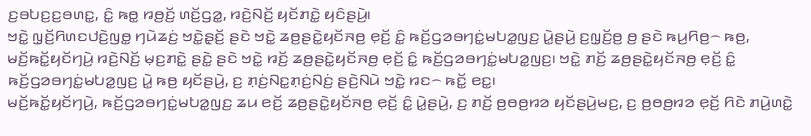ꤢ꤬ꤋꤝꤢ꤬ꤢ꤬ꤋꤛꤢ꤭, ꤢꤨ꤭ ꤒꤥ꤭ ꤙꤥ꤬ꤢꤩ꤬ ꤛꤢꤩ꤬ꤞꤤ꤭, ꤙꤢꤧ꤬ꤡꤢꤩ꤬ ꤟꤢꤩꤊꤢꤧ꤭ ꤟꤢꤨꤔꤣꤧ꤬꤯
ꤠꤢꤧ꤭ ꤜ꤫ꤢꤩ꤬ꤖꤛꤢꤓꤢꤧ꤬ꤜꤥ꤭ ꤚꤣꤧꤘꤢꤦ꤬ ꤠꤢꤧ꤭ꤔ꤫ꤢꤩ꤬ ꤔꤢꤧ ꤠꤢꤧ꤭ ꤘꤥ꤬ꤔꤢꤧ꤭ꤟꤢꤩꤏꤥ꤬ ꤕ꤫ꤢꤩ꤬ ꤢꤨ꤭ ꤒꤢꤩ꤬ꤞꤤꤋꤚꤢꤦ꤭ꤗꤝꤤ꤭ꤜꤢ꤬ ꤣꤧ꤭ꤔꤣꤧ꤬ ꤢ꤬ꤜ꤫ꤢꤩ꤬ꤥ꤬ ꤥ꤬ ꤔꤢꤧ ꤒꤣ꤬ꤖꤥ꤬꤮ ꤒꤥ꤬, ꤗꤢꤩ꤬ꤒꤢꤩ꤭ꤟꤢꤩꤚꤣꤧ꤬ ꤙꤢꤧ꤬ꤡꤢꤩ꤬ ꤗ꤫ꤢ꤬ꤊꤢꤧ꤭ ꤔꤢꤧ꤭ ꤔꤢꤧ ꤠꤢꤧ꤭ ꤙꤢꤩ꤬ ꤘꤥ꤬ꤔꤢꤧ꤭ꤟꤢꤩꤏꤥ꤬ ꤕ꤫ꤢꤩ꤬ ꤢꤨ꤭ ꤒꤢꤩ꤬ꤞꤤꤋꤚꤢꤦ꤭ꤗꤝꤤ꤭ꤜꤢ꤬꤯ ꤠꤢꤧ꤭ ꤊꤢꤩ꤬ ꤘꤥ꤬ꤔꤢꤧ꤭ꤟꤢꤩꤏꤥ꤬ ꤕ꤫ꤢꤩ꤬ ꤢꤨ꤭ ꤒꤢꤩ꤬ꤞꤤꤋꤚꤢꤦ꤭ꤗꤝꤤ꤭ꤜꤢ꤬ ꤣꤧ꤭ ꤒꤥ꤬ ꤟꤢꤩꤔꤣꤧ꤬, ꤢ꤬ ꤊ꤫ꤢꤦ꤬ꤡꤢ꤭ꤊ꤫ꤢꤦ꤬ꤡꤢꤦ꤬ ꤔꤢꤧ꤬ꤡꤣꤧ ꤠꤢꤧ꤭ ꤙꤢ꤮ ꤒꤢꤩ꤭ ꤕꤢ꤭꤯
ꤗꤢꤩ꤬ꤒꤢꤩ꤭ꤟꤢꤩꤚꤣꤧ꤬, ꤒꤢꤩ꤬ꤞꤤꤋꤚꤢꤦ꤭ꤗꤝꤤ꤭ꤜꤢ꤬ ꤘꤣ ꤕꤢꤩ꤬ ꤘꤥ꤬ꤔꤢꤧ꤭ꤟꤢꤩꤏꤥ꤬ ꤕ꤫ꤢꤩ꤬ ꤢꤨ꤭ ꤣꤧ꤭ꤔꤣꤧ꤬, ꤢ꤬ ꤊꤢꤩ꤬ ꤥ꤬ꤥꤥ꤬ꤙꤤ ꤟꤢꤩꤔꤣꤧ꤬ꤗꤢ꤬, ꤢ꤬ ꤥ꤬ꤥꤥ꤬ꤙꤤ ꤕ꤫ꤢꤩ꤬ ꤖꤢꤧ ꤊꤣꤧ꤬ꤛꤢꤧ꤭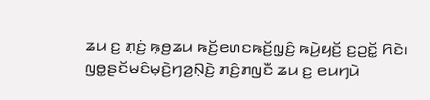ꤘꤣ ꤢ꤬ ꤊ꤫ꤢꤦ꤬ ꤒ꤫ꤥ꤬ꤘꤣ ꤒꤢꤩ꤬ꤕꤛꤢꤒꤢꤩ꤬ꤜ꤫ꤢꤨ꤬ ꤒꤣꤧ꤬ꤟꤢꤩ꤬ ꤢ꤬ꤑꤢꤩ꤭ ꤖꤢꤧ꤯
ꤜꤥ꤭ꤔꤢꤩꤗꤢꤨꤗ꤫ꤢꤧ꤬ꤚꤤ꤬ꤡ꤫ꤢꤧ꤬ ꤊꤢꤨ꤬ꤊꤜꤢꤪ ꤘꤣ ꤢ꤬ ꤕꤣꤚꤣꤧ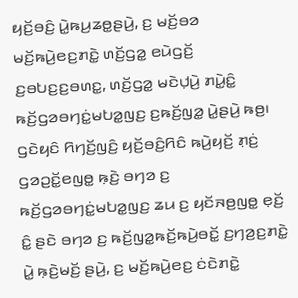ꤟꤢꤩ꤬ꤋꤢꤨ꤬ ꤣꤧ꤭ꤒꤣ꤬ꤘꤥ꤭ꤔꤣꤧ꤬, ꤢ꤬ ꤗꤢꤩ꤬ꤋꤤ ꤗꤢꤩ꤬ꤒꤣꤧ꤬ꤕꤢ꤬ꤊꤢꤧ꤭ ꤛꤢꤩ꤬ꤞꤤ꤭ ꤕꤣꤧꤞꤢꤩ꤬ ꤢ꤬ꤋꤝꤢ꤬ꤢ꤬ꤋꤛꤢ꤭, ꤛꤢꤩ꤬ꤞꤤ꤭ ꤗꤢꤧꤓ꤫ꤣꤧ꤬ ꤊꤣꤧ꤭ꤢꤨ꤭ ꤒꤢꤩ꤬ꤞꤤꤋꤚꤢꤦ꤭ꤗꤝꤤ꤭ꤜꤢ꤬ ꤢ꤬ꤒꤢꤩ꤬ꤜꤤ꤭ ꤣꤧ꤭ꤔꤣꤧ꤬ ꤒꤥ꤬꤯ ꤞꤢꤧꤟꤢꤨ ꤖꤚꤢꤩ꤬ꤜꤢꤨ꤬ ꤟꤢꤩ꤬ꤋꤢꤨ꤬ꤖꤢꤨ ꤒꤣꤧ꤬ꤟꤢꤩ꤬ ꤊ꤫ꤢꤦ꤬ ꤞꤤꤑꤢꤩ꤭ꤕꤜꤥ꤭ ꤒ꤫ꤢꤧ꤬ ꤋꤚꤤ ꤢ꤬ ꤒꤢꤩ꤬ꤞꤤꤋꤚꤢꤦ꤭ꤗꤝꤤ꤭ꤜꤢ꤬ ꤘꤣ ꤢ꤬ ꤟꤢꤩꤏꤥ꤬ꤜꤥ꤭ ꤕ꤫ꤢꤩ꤬ ꤢꤨ꤭ ꤔꤢꤧ ꤋꤚꤤ ꤢ꤬ ꤒꤢꤩ꤬ꤜꤤ꤭ꤒꤢꤩ꤬ꤒꤣꤧ꤬ꤋꤢꤩ꤭ ꤢ꤬ꤚꤤ꤬ꤢ꤬ꤊꤢꤧ꤭ ꤣꤧ꤭ ꤒ꤫ꤢꤧ꤬ꤗꤢꤩ꤬ ꤔꤣꤧ꤬, ꤢ꤬ ꤗꤢꤩ꤬ꤒꤣꤧ꤬ꤕꤢ꤬ ꤢꤦꤢꤧꤊꤢꤧ꤭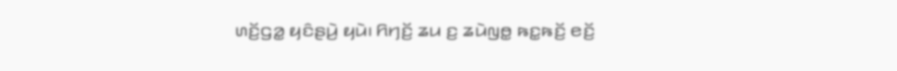ꤛꤢꤩ꤬ꤞꤤ꤭ ꤟꤢꤨꤔꤣꤧ꤬ ꤟꤣꤧ꤯ ꤖꤚꤢꤩ꤬ ꤘꤣ ꤢ꤬ ꤘꤣꤧꤜꤥ꤭ ꤒꤢ꤭ꤒꤢꤩ꤬ ꤕꤢꤩ꤬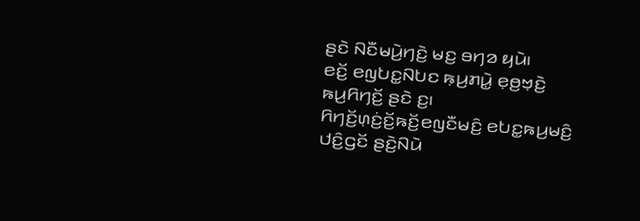ꤔꤢꤧ ꤡꤢꤪꤗꤣꤧ꤬ꤚꤢꤧ꤬ ꤗꤢ꤬ ꤋꤚꤤ ꤟꤣꤧ꤯
ꤕꤢꤩ꤬ ꤕꤜꤝꤢ꤭ꤡꤝꤢ ꤒ꤫ꤣ꤬ꤊꤣꤧ꤭ ꤕ꤫ꤥ꤬ꤠ꤫ꤢꤧ꤬ ꤒꤣ꤬ꤖꤚꤢꤩ꤬ ꤔꤢꤧ ꤢ꤬꤯ ꤖꤚꤢꤩ꤬ꤛ꤫ꤢꤦ꤬ꤢꤩ꤬ꤒꤢꤩ꤬ꤕꤜꤢꤪꤗꤢꤨ꤬ ꤕꤝꤢ꤭ꤒꤣ꤬ꤗꤢꤨ꤬ ꤓꤢꤨ꤬ꤞꤢꤩ ꤔꤢꤧ꤬ꤡꤣꤧ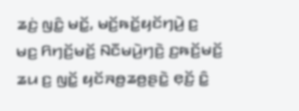ꤘꤢꤦ꤬ ꤜꤢꤨ꤭ ꤗꤢꤩ꤭, ꤗꤢꤩ꤬ꤒꤢꤩ꤭ꤟꤢꤩꤚꤣꤧ꤬ ꤢ꤬ ꤗꤢ꤬ ꤖꤚꤢꤩ꤬ꤗꤢꤩ꤬ ꤡꤢꤪꤗꤣꤧ꤬ꤚꤢꤧ꤬ ꤢ꤬ꤒꤢꤩ꤬ꤗꤢꤩ꤬ ꤘꤣ ꤢ꤬ ꤜꤢꤩ꤭ ꤟꤢꤩꤏꤥ꤬ꤘꤥ꤬ꤔꤢꤧ꤭ ꤕ꤫ꤢꤩ꤬ ꤢꤨ꤭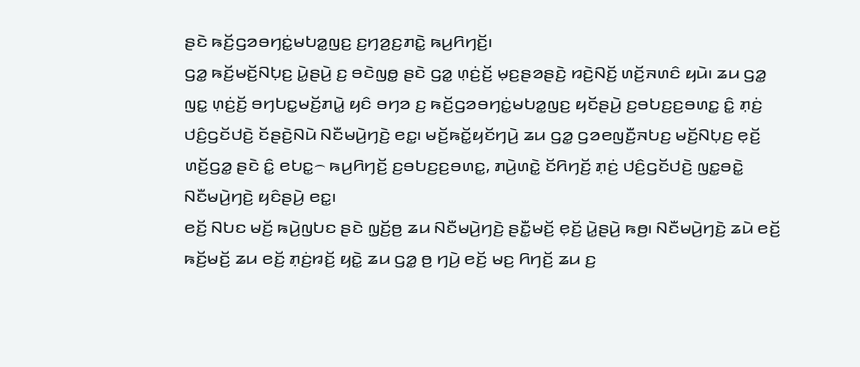ꤔꤢꤧ ꤒꤢꤩ꤬ꤞꤤꤋꤚꤢꤦ꤭ꤗꤝꤤ꤭ꤜꤢ꤬ ꤢ꤬ꤚꤤ꤬ꤢ꤬ꤊꤢꤧ꤭ ꤒꤣ꤬ꤖꤚꤢꤩ꤬꤯
ꤞꤤ꤭ ꤒꤢꤩ꤬ꤗꤢꤩ꤬ꤡꤝ꤫ꤢ꤬ ꤣꤧ꤭ꤔꤣꤧ꤬ ꤢ꤬ ꤋꤢꤧꤜꤥ꤭ ꤔꤢꤧ ꤞꤤ꤭ ꤛ꤫ꤢꤦ꤬ꤢꤩ꤬ ꤗ꤫ꤢ꤬ꤔꤤꤔꤢꤧ꤬ ꤙꤢꤧ꤬ꤡꤢꤩ꤬ ꤛꤢꤩ꤬ꤏꤛꤢꤨ ꤟꤣꤧ꤯ ꤘꤣ ꤞꤤ꤭ ꤜꤢ꤭ ꤛ꤫ꤢꤦ꤬ꤢꤩ꤬ ꤋꤚꤝꤢ꤭ꤗꤢꤩ꤬ꤊꤣꤧ꤭ ꤟꤢꤨ ꤋꤚꤤ ꤢ꤬ ꤒꤢꤩ꤬ꤞꤤꤋꤚꤢꤦ꤭ꤗꤝꤤ꤭ꤜꤢ꤬ ꤟꤢꤩꤔꤣꤧ꤬ ꤢ꤬ꤋꤝꤢ꤬ꤢ꤬ꤋꤛꤢ꤭ ꤢꤨ꤭ ꤊ꤫ꤢꤦ꤬ ꤓꤢꤨ꤬ꤞꤢꤩꤓꤢꤧ꤬ ꤢꤩꤔꤢꤧ꤬ꤡꤣꤧ ꤡꤢꤪꤗꤣꤧ꤬ꤚꤢꤧ꤬ ꤕꤢ꤭꤯ ꤗꤢꤩ꤬ꤒꤢꤩ꤭ꤟꤢꤩꤚꤣꤧ꤬ ꤘꤣ ꤞꤤ꤭ ꤞꤤꤕꤜꤢꤪ꤬ꤏꤝꤢ꤬ ꤗꤢꤩ꤬ꤡꤝ꤫ꤢ꤬ ꤕ꤫ꤢꤩ꤬ ꤛꤢꤩ꤬ꤞꤤ꤭ ꤔꤢꤧ ꤢꤨ꤭ ꤕꤝꤢ꤭꤮ ꤒꤣ꤬ꤖꤚꤢꤩ꤬ ꤢ꤬ꤋꤝꤢ꤬ꤢ꤬ꤋꤛꤢ꤭, ꤊꤣꤧ꤬ꤛꤢꤧ꤭ ꤢꤩꤖꤚꤢꤩ꤬ ꤊ꤫ꤢꤦ꤬ ꤓꤢꤨ꤬ꤞꤢꤩꤓꤢꤧ꤬ ꤜꤢ꤭ꤋꤢꤧ꤭ ꤡꤢꤪꤗꤣꤧ꤬ꤚꤢꤧ꤬ ꤟꤢꤨꤔꤣꤧ꤬ ꤕꤢ꤭꤯
ꤕꤢꤩ꤬ ꤡꤝꤢ ꤗꤢꤩ꤬ ꤒꤣꤧ꤬ꤜꤝꤢ ꤔꤢꤧ ꤜ꤫ꤢꤩ꤬ꤥ꤬ ꤘꤣ ꤡꤢꤪꤗꤣꤧ꤬ꤚꤢꤧ꤬ ꤔꤢꤪ꤭ꤗꤢꤩ꤬ ꤕ꤫ꤢꤩ꤬ ꤣꤧ꤭ꤔꤣꤧ꤬ ꤒꤥ꤬꤯ ꤡꤢꤪꤗꤣꤧ꤬ꤚꤢꤧ꤬ ꤘꤣꤧ ꤕꤢꤩ꤬ ꤒꤢꤩ꤬ꤗꤢꤩ꤬ ꤘꤣ ꤕꤢꤩ꤬ ꤊ꤫ꤢꤦ꤬ꤙꤢꤩ꤬ ꤟꤢꤧ꤭ ꤘꤣ ꤞꤤ꤭ ꤥ꤬ ꤚꤣꤧ꤬ ꤕꤢꤩ꤬ ꤗꤢ꤬ ꤖꤚꤢꤩ꤬ ꤘꤣ ꤢ꤬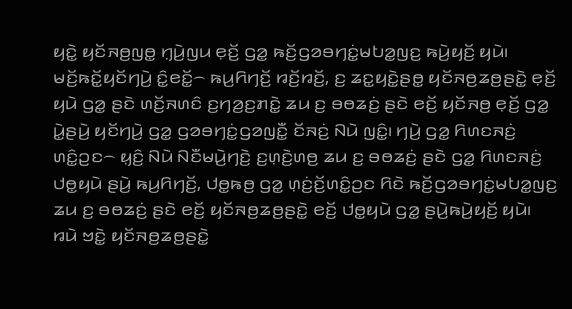ꤟꤢꤧ꤭ ꤟꤢꤩꤏꤥ꤬ꤜꤥ꤭ ꤚ꤫ꤣꤧ꤬ꤜꤣ ꤕ꤫ꤢꤩ꤬ ꤞꤤ꤭ ꤒꤢꤩ꤬ꤞꤤꤋꤚꤢꤦ꤭ꤗꤝꤤ꤭ꤜꤢ꤬ ꤒꤣꤧ꤬ꤟꤢꤩ꤬ ꤟꤣꤧ꤯
ꤗꤢꤩ꤬ꤒꤢꤩ꤭ꤟꤢꤩꤚꤣꤧ꤬ ꤢꤨ꤭ꤕꤢꤩ꤭꤮ ꤒꤣ꤬ꤖꤚꤢꤩ꤬ ꤙꤢꤩ꤬ꤙꤢꤩ꤬, ꤢ꤬ ꤘꤢ꤭ꤟꤢꤧ꤭ꤔꤥ꤭ ꤟꤢꤩꤏꤥ꤬ꤘꤥ꤬ꤔꤢꤧ꤭ ꤕ꤫ꤢꤩ꤬ ꤟꤣꤧ ꤞꤤ꤭ ꤔꤢꤧ ꤛꤢꤩ꤬ꤏꤛꤢꤨ ꤢ꤬ꤚꤤ꤬ꤢ꤬ꤊꤢꤧ꤭ ꤘꤣ ꤢ꤬ ꤋꤥꤘꤢꤦ꤬ ꤔꤢꤧ ꤕꤢꤩ꤬ ꤟꤢꤩꤏꤥ꤬ ꤕ꤫ꤢꤩ꤬ ꤞꤤ꤭ ꤣꤧ꤭ꤔꤣꤧ꤬ ꤟꤢꤩꤚꤣꤧ꤬ ꤞꤤ꤭ ꤞꤤꤋꤚꤢꤦ꤭ꤞꤤꤜꤢꤪ꤭ ꤢꤩꤏꤢꤦ꤬ ꤡꤣꤧ ꤜꤢꤨ꤭꤯ ꤚꤣꤧ꤬ ꤞꤤ꤭ ꤖꤛꤢꤏꤢꤦ꤬ ꤛꤢꤨ꤭ꤑꤢ꤮ ꤟ꤫ꤢꤨ꤬ ꤡꤣꤧ ꤡꤢꤪꤗꤣꤧ꤬ꤚꤢꤧ꤬ ꤢ꤬ꤛ꤫ꤢꤧ꤬ꤛꤥ꤬ ꤘꤣ ꤢ꤬ ꤋꤥꤘꤢꤦ꤬ ꤔꤢꤧ ꤞꤤ꤭ ꤖꤛꤢꤏꤢꤦ꤬ ꤓꤥ꤭ꤟꤣꤧ ꤔꤣꤧ꤬ ꤒꤣ꤬ꤖꤚꤢꤩ꤬, ꤓꤥ꤭ꤒꤥ꤬ ꤞꤤ꤭ ꤛ꤫ꤢꤦ꤬ꤢꤩ꤬ꤛꤢꤨ꤭ꤑꤢ ꤖꤢꤧ ꤒꤢꤩ꤬ꤞꤤꤋꤚꤢꤦ꤭ꤗꤝꤤ꤭ꤜꤢ꤬ ꤘꤣ ꤢ꤬ ꤋꤥꤘꤢꤦ꤬ ꤔꤢꤧ ꤕꤢꤩ꤬ ꤟꤢꤩꤏꤥ꤬ꤘꤥ꤬ꤔꤢꤧ꤭ ꤕꤢꤩ꤬ ꤓꤥ꤭ꤟꤣꤧ ꤞꤤ꤭ ꤔꤣꤧ꤬ꤒꤣꤧ꤬ꤟꤢꤩ꤬ ꤟꤣꤧ꤯
ꤙꤣꤧ ꤠꤢꤧ꤭ ꤟꤢꤩꤏꤥ꤬ꤘꤥ꤬ꤔꤢꤧ꤭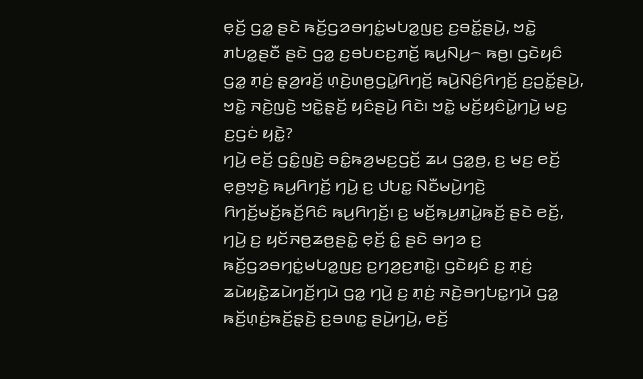ꤕ꤫ꤢꤩ꤬ ꤞꤤ꤭ ꤔꤢꤧ ꤒꤢꤩ꤬ꤞꤤꤋꤚꤢꤦ꤭ꤗꤝꤤ꤭ꤜꤢ꤬ ꤢ꤬ꤋꤢꤩ꤭ꤔꤣꤧ꤬, ꤠꤢꤧ꤭ ꤊꤝꤤ꤭ꤔꤢꤪ ꤔꤢꤧ ꤞꤤ꤭ ꤢ꤬ꤋꤝꤢꤢ꤬ꤊꤢꤩ꤬ ꤒꤣ꤬ꤡꤣ꤬꤮ ꤒꤥ꤬꤯ ꤞꤢꤧꤟꤢꤨ ꤞꤤ꤭ ꤊ꤫ꤢꤦ꤬ ꤔ꤫ꤤ꤬ꤙꤢꤩ꤬ ꤛ꤫ꤢꤧ꤬ꤛꤥ꤬ꤞꤣꤧ꤭ꤖꤚꤢꤩ꤬ ꤒꤣꤧ꤬ꤡꤢꤨ꤬ꤖꤚꤢꤩ꤬ ꤢ꤬ꤑꤢꤩ꤭ꤔꤣꤧ꤬, ꤠꤢꤧ꤭ ꤏꤢꤧ꤬ꤜꤢꤧ꤬ ꤠꤢꤧ꤭ꤔ꤫ꤢꤩ꤬ ꤟꤢꤨꤔꤣꤧ꤬ ꤖꤢꤧ꤯ ꤠꤢꤧ꤭ ꤗꤢꤩ꤬ꤟꤢꤨꤣꤧ꤭ꤚꤣꤧ꤬ ꤗꤢ꤬ ꤢ꤬ꤞꤢꤦ ꤟꤢꤧ꤭?
ꤚꤣꤧ꤬ ꤕꤢꤩ꤬ ꤞꤢꤨ꤭ꤜꤢꤧ꤬ ꤋꤢꤨ꤭ꤒꤤ꤬ꤗꤢ꤬ꤞꤢꤩ꤬ ꤘꤣ ꤞꤤ꤭ꤥ꤬, ꤢ꤬ ꤗꤢ꤬ ꤕꤢꤩ꤬ ꤕ꤫ꤥ꤬ꤠ꤫ꤢꤧ꤬ ꤒꤣ꤬ꤖꤚꤢꤩ꤬ ꤚꤣꤧ꤬ ꤢ꤬ ꤓꤝꤢ꤭ ꤡꤢꤪꤗꤣꤧ꤬ꤚꤢꤧ꤬ ꤖꤚꤢꤩ꤬ꤗꤢꤩ꤬ꤒꤢꤩ꤬ꤖꤢꤨ ꤒꤣ꤬ꤖꤚꤢꤩ꤬꤯ ꤢ꤬ ꤗꤢꤩ꤬ꤒ꤫ꤣ꤬ꤊꤣꤧ꤭ꤒꤢꤩ꤬ ꤔꤢꤧ ꤕꤢꤩ꤬, ꤚꤣꤧ꤬ ꤢ꤬ ꤟꤢꤩꤏꤥ꤬ꤘꤥ꤬ꤔꤢꤧ꤭ ꤕ꤫ꤢꤩ꤬ ꤢꤨ꤭ ꤔꤢꤧ ꤋꤚꤤ ꤢ꤬ ꤒꤢꤩ꤬ꤞꤤꤋꤚꤢꤦ꤭ꤗꤝꤤ꤭ꤜꤢ꤬ ꤢ꤬ꤚꤤ꤬ꤢ꤬ꤊꤢꤧ꤭꤯ ꤞꤢꤧꤟꤢꤨ ꤢ꤬ ꤊ꤫ꤢꤦ꤬ ꤘꤣꤧꤟꤢꤧ꤭ꤘꤣꤧꤚꤢꤩ꤬ꤚꤣꤧ ꤞꤤ꤭ ꤚꤣꤧ꤬ ꤢ꤬ ꤊ꤫ꤢꤦ꤬ ꤏꤢꤧ꤬ꤋꤚꤝꤢ꤭ꤚꤣꤧ ꤞꤤ꤭ ꤒꤢꤩ꤬ꤛ꤫ꤢꤦ꤬ꤒꤢꤩ꤬ꤔ꤫ꤢꤧ꤬ ꤢ꤬ꤋꤛꤢ꤭ ꤔꤣꤧ꤬ꤚꤣꤧ꤬, ꤕꤢꤩ꤬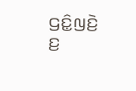ꤞꤢꤨ꤭ꤜꤢꤧ꤬ ꤢ꤬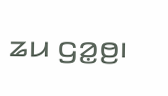ꤘꤣ ꤞꤤ꤭ꤥ꤬꤯